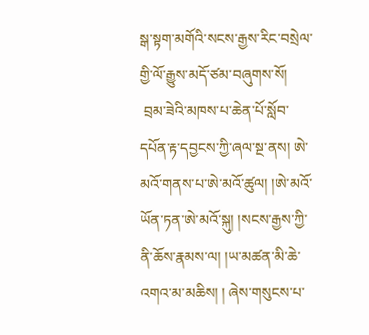སྒ་སྟག་མགོའི་སངས་རྒྱས་རིང་བསྲེལ་གྱི་ལོ་རྒྱུས་མདོ་ཙམ་བཞུགས་སོ།
 བྲམ་ཟེའི་མཁས་པ་ཆེན་པོ་སློབ་དཔོན་རྟ་དབྱངས་ཀྱི་ཞལ་སྔ་ནས། ཨེ་མའོ་གནས་པ་ཨེ་མའོ་ཚུལ། །ཨེ་མའོ་ཡོན་ཏན་ཨེ་མའོ་སྐུ། །སངས་རྒྱས་ཀྱི་ནི་ཆོས་རྣམས་ལ། །ཡ་མཚན་མི་ཆེ་འགའ་མ་མཆིས། ། ཞེས་གསུངས་པ་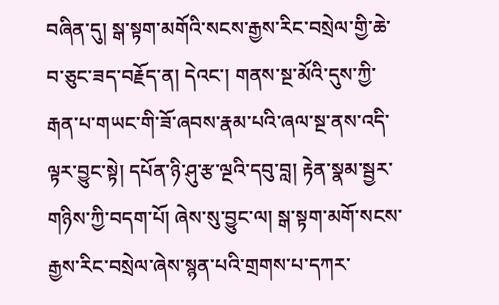བཞིན་དུ། སྒ་སྟག་མགོའི་སངས་རྒྱས་རིང་བསྲེལ་གྱི་ཆེ་བ་ཅུང་ཟད་བརྗོད་ན། དེའང་། གནས་སྔ་མོའི་དུས་ཀྱི་རྒན་པ་གཡང་གི་ཟོ་ཞབས་རྣམ་པའི་ཞལ་སྔ་ནས་འདི་ལྟར་བྱུང་སྟེ། དཔོན་ཉི་ཤུ་རྩ་ལྔའི་དབུ་བླ། རྟེན་སྣམ་སྦྱར་གཉིས་ཀྱི་བདག་པོ། ཞེས་སུ་བྱུང་ལ། སྒ་སྟག་མགོ་སངས་རྒྱས་རིང་བསྲེལ་ཞེས་སྙན་པའི་གྲགས་པ་དཀར་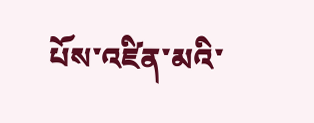པོས་འཛིན་མའི་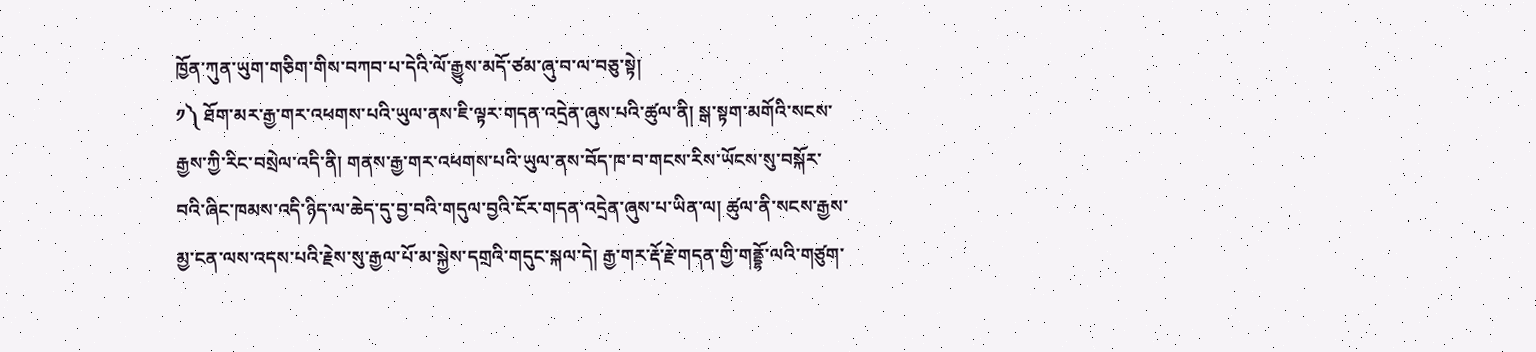ཁྱོན་ཀུན་ཡུག་གཅིག་གིས་བཀབ་པ་དེའི་ལོ་རྒྱུས་མདོ་ཙམ་ཞུ་བ་ལ་བཅུ་སྟེ།
༡༽ ཐོག་མར་རྒྱ་གར་འཕགས་པའི་ཡུལ་ནས་ཇི་ལྟར་གདན་འདྲེན་ཞུས་པའི་ཚུལ་ནི། སྒ་སྟག་མགོའི་སངས་རྒྱས་ཀྱི་རིང་བསྲེལ་འདི་ནི། གནས་རྒྱ་གར་འཕགས་པའི་ཡུལ་ནས་བོད་ཁ་བ་གངས་རིས་ཡོངས་སུ་བསྐོར་བའི་ཞིང་ཁམས་འདི་ཉིད་ལ་ཆེད་དུ་བྱ་བའི་གདུལ་བྱའི་ངོར་གདན་འདྲེན་ཞུས་པ་ཡིན་ལ། ཚུལ་ནི་སངས་རྒྱས་མྱ་ངན་ལས་འདས་པའི་རྗེས་སུ་རྒྱལ་པོ་མ་སྐྱེས་དགྲའི་གདུང་སྐལ་དེ། རྒྱ་གར་རྡོ་རྗེ་གདན་གྱི་གནྡྷོ་ལའི་གཙུག་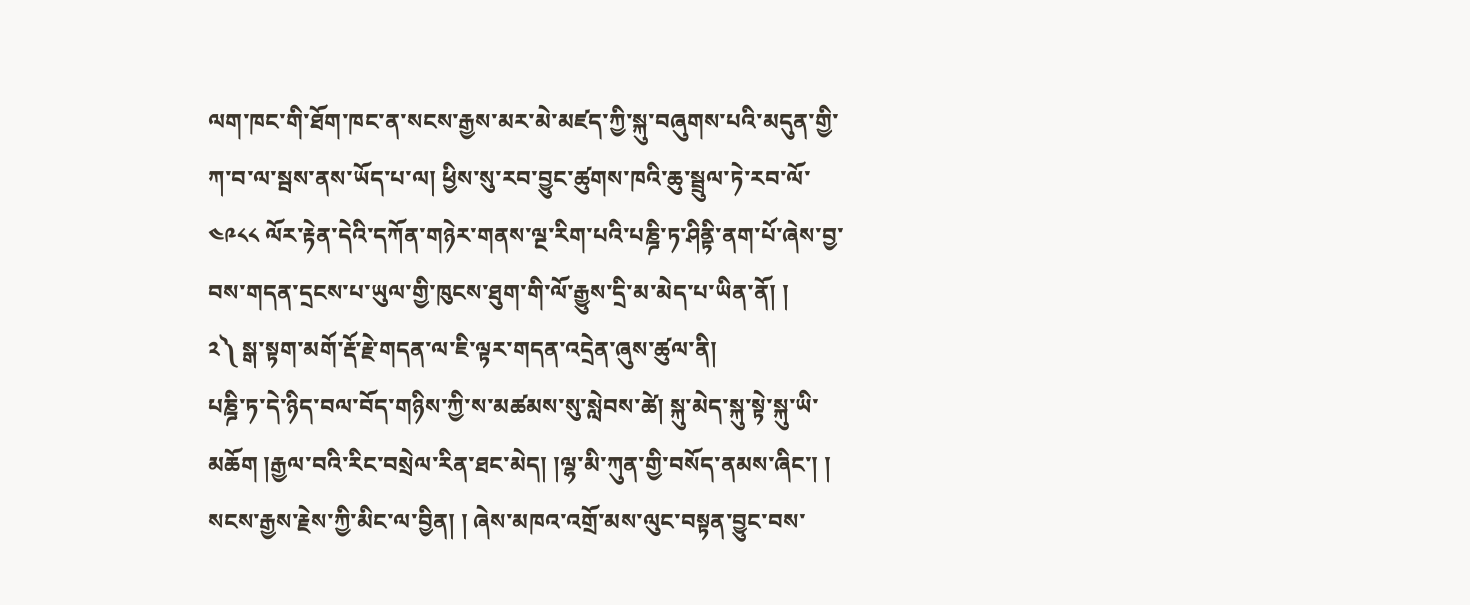ལག་ཁང་གི་ཐོག་ཁང་ན་སངས་རྒྱས་མར་མེ་མཛད་ཀྱི་སྐུ་བཞུགས་པའི་མདུན་གྱི་ཀ་བ་ལ་སྦས་ནས་ཡོད་པ་ལ། ཕྱིས་སུ་རབ་བྱུང་ཚུགས་ཁའི་ཆུ་སྦྲུལ་ཏེ་རབ་ལོ་ ༤༩༨༨ ལོར་རྟེན་དེའི་དཀོན་གཉེར་གནས་ལྔ་རིག་པའི་པཎྜི་ཏ་ཤིནྟི་ནག་པོ་ཞེས་བྱ་བས་གདན་དྲངས་པ་ཡུལ་གྱི་ཁུངས་ཐུག་གི་ལོ་རྒྱུས་དྲི་མ་མེད་པ་ཡིན་ནོ། །
༢༽ སྒ་སྟག་མགོ་རྡོ་རྗེ་གདན་ལ་ཇི་ལྟར་གདན་འདྲེན་ཞུས་ཚུལ་ནི།
པཎྜི་ཏ་དེ་ཉིད་བལ་བོད་གཉིས་ཀྱི་ས་མཚམས་སུ་སླེབས་ཚེ། སྐུ་མེད་སྐུ་སྟེ་སྐུ་ཡི་མཆོག །རྒྱལ་བའི་རིང་བསྲེལ་རིན་ཐང་མེད། །ལྷ་མི་ཀུན་གྱི་བསོད་ནམས་ཞིང་། ། སངས་རྒྱས་རྗེས་ཀྱི་མིང་ལ་བྱིན། ། ཞེས་མཁའ་འགྲོ་མས་ལུང་བསྟན་བྱུང་བས་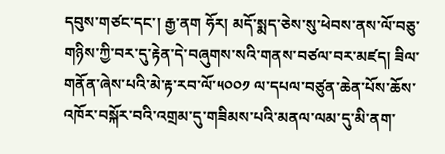དབུས་གཙང་དང་། རྒྱ་ནག ཧོར། མདོ་སྨད་ཅེས་སུ་ཕེབས་ནས་ལོ་བཅུ་གཉིས་ཀྱི་བར་དུ་རྟེན་དེ་བཞུགས་སའི་གནས་བཙལ་བར་མཛད། ཟིལ་གནོན་ཞེས་པའི་མེ་རྟ་རབ་ལོ་༥༠༠༡ ལ་དཔལ་བཙུན་ཆེན་པོས་ཆོས་འཁོར་བསྐོར་བའི་འགྲམ་དུ་གཟིམས་པའི་མནལ་ལམ་དུ་མི་ནག་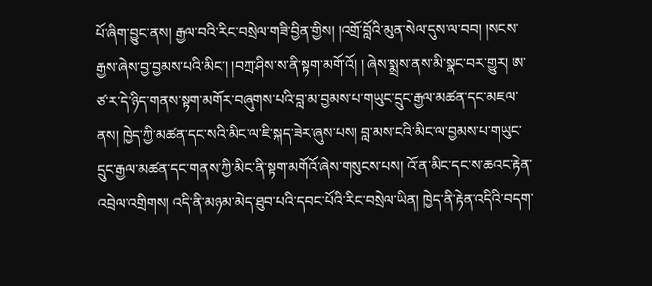པོ་ཞིག་བྱུང་ནས། རྒྱལ་བའི་རིང་བསྲེལ་གཟི་བྱིན་གྱིས། །འགྲོ་བློའི་མུན་སེལ་དུས་ལ་བབ། །སངས་རྒྱས་ཞེས་བྱ་བྱམས་པའི་མིང་། །བཀྲ་ཤིས་ས་ནི་སྟག་མགོ་འོ། ། ཞེས་སྨྲས་ནས་མི་སྣང་བར་གྱུར། ཨ་ཙ་ར་དེ་ཉིད་གནས་སྟག་མགོར་བཞུགས་པའི་བླ་མ་བྱམས་པ་གཡུང་དྲུང་རྒྱལ་མཚན་དང་མཇལ་ནས། ཁྱེད་ཀྱི་མཚན་དང་སའི་མིང་ལ་ཇི་སྐད་ཟེར་ཞུས་པས། བླ་མས་ངའི་མིང་ལ་བྱམས་པ་གཡུང་དྲུང་རྒྱལ་མཚན་དང་གནས་ཀྱི་མིང་ནི་སྟག་མགོའོ་ཞེས་གསུངས་པས། འོ་ན་མིང་དང་ས་ཆའང་རྟེན་འབྲེལ་འགྲིགས། འདི་ནི་མཉམ་མེད་ཐུབ་པའི་དབང་པོའི་རིང་བསྲེལ་ཡིན། ཁྱེད་ནི་རྟེན་འདིའི་བདག་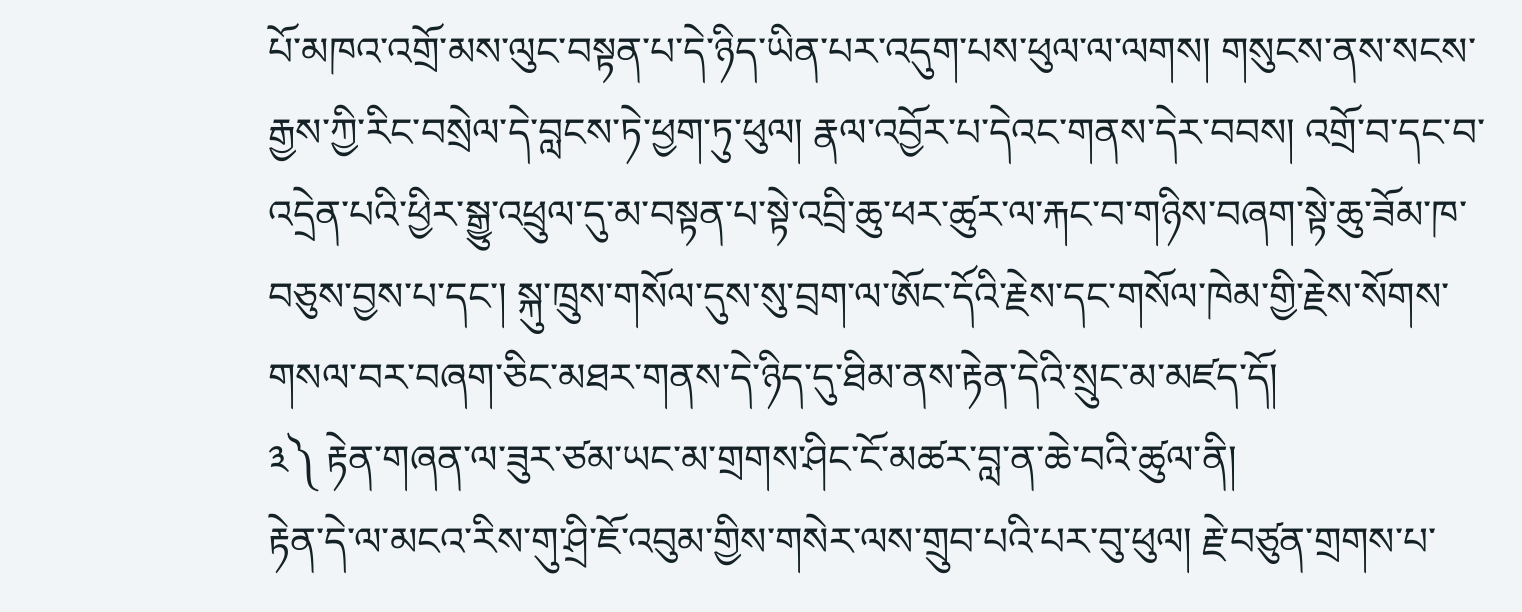པོ་མཁའ་འགྲོ་མས་ལུང་བསྟན་པ་དེ་ཉིད་ཡིན་པར་འདུག་པས་ཕུལ་ལ་ལགས། གསུངས་ནས་སངས་རྒྱས་ཀྱི་རིང་བསྲེལ་དེ་བླངས་ཏེ་ཕྱག་ཏུ་ཕུལ། རྣལ་འབྱོར་པ་དེའང་གནས་དེར་བབས། འགྲོ་བ་དང་བ་འདྲེན་པའི་ཕྱིར་སྒྱུ་འཕྲུལ་དུ་མ་བསྟན་པ་སྟེ་འབྲི་ཆུ་ཕར་ཚུར་ལ་རྐང་བ་གཉིས་བཞག་སྟེ་ཆུ་ཟོམ་ཁ་བཅུས་བྱས་པ་དང་། སྐུ་ཁྲུས་གསོལ་དུས་སུ་བྲག་ལ་ཨོང་དོའི་རྗེས་དང་གསོལ་ཁེམ་གྱི་རྗེས་སོགས་གསལ་བར་བཞག་ཅིང་མཐར་གནས་དེ་ཉིད་དུ་ཐིམ་ནས་རྟེན་དེའི་སྲུང་མ་མཛད་དོ།
༣༽ རྟེན་གཞན་ལ་ཟུར་ཙམ་ཡང་མ་གྲགས་ཤིང་ངོ་མཚར་བླ་ན་ཆེ་བའི་ཚུལ་ནི།
རྟེན་དེ་ལ་མངའ་རིས་གུ་ཤྲི་ཇོ་འབུམ་གྱིས་གསེར་ལས་གྲུབ་པའི་པར་བུ་ཕུལ། རྗེ་བཙུན་གྲགས་པ་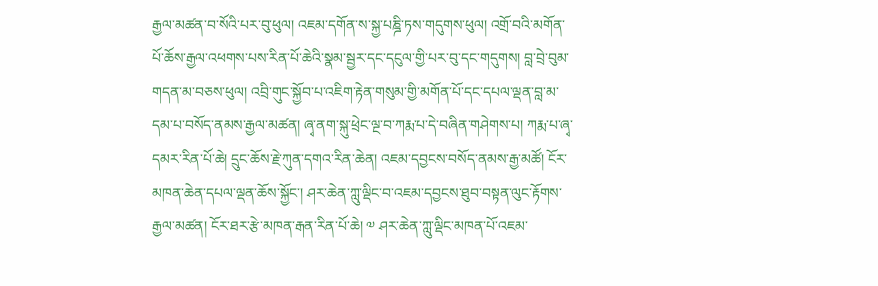རྒྱལ་མཚན་བ་སོའི་པར་བུ་ཕུལ། འཇམ་དགོན་ས་སྐྱ་པཎྜི་ཏས་གདུགས་ཕུལ། འགྲོ་བའི་མགོན་པོ་ཆོས་རྒྱལ་འཕགས་པས་རིན་པོ་ཆེའི་སྣམ་སྦྱར་དང་དངུལ་གྱི་པར་བུ་དང་གདུགས། བླ་བྲེ་བུམ་གདན་མ་བཅས་ཕུལ། འབྲི་གུང་སྐྱོབ་པ་འཇིག་རྟེན་གསུམ་གྱི་མགོན་པོ་དང་དཔལ་ལྡན་བླ་མ་དམ་པ་བསོད་ནམས་རྒྱལ་མཚན། ཞྭ་ནག་སྐུ་ཕྲེང་ལྔ་བ་ཀརྨ་པ་དེ་བཞིན་གཤེགས་པ། ཀརྨ་པ་ཞྭ་དམར་རིན་པོ་ཆེ། དྲུང་ཆོས་རྗེ་ཀུན་དགའ་རིན་ཆེན། འཇམ་དབྱངས་བསོད་ནམས་རྒྱ་མཚོ། ངོར་མཁན་ཆེན་དཔལ་ལྡན་ཆོས་སྐྱོང་། ཤར་ཆེན་ཀླུ་ལྡིང་བ་འཇམ་དབྱངས་ཐུབ་བསྟན་ལུང་རྟོགས་རྒྱལ་མཚན། ངོར་ཐར་རྩེ་མཁན་རྒན་རིན་པོ་ཆེ། ༧ ཤར་ཆེན་ཀླུ་ལྡིང་མཁན་པོ་འཇམ་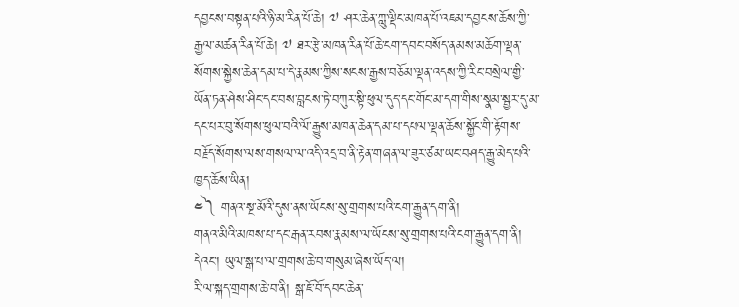དབྱངས་བསྟན་པའི་ཉི་མ་རིན་པོ་ཆེ། ༧ ཤར་ཆེན་ཀླུ་ལྡིང་མཁན་པོ་འཇམ་དབྱངས་ཆོས་ཀྱི་རྒྱལ་མཚན་རིན་པོ་ཆེ། ༧ ཐར་རྩེ་མཁན་རིན་པོ་ཆེ་ངག་དབང་བསོད་ནམས་མཆོག་ལྡན་སོགས་སྐྱེས་ཆེན་དམ་པ་དེ་རྣམས་ཀྱིས་སངས་རྒྱས་བཅོམ་ལྡན་འདས་ཀྱི་རིང་བསྲེལ་གྱི་ཡོན་ཏན་ཤེས་ཤིང་དང་བས་བླངས་ཏེ་བཀུར་སྟི་ཕུལ་དུད་དང་གོང་མ་དག་གིས་སྣམ་སྦྱར་དུ་མ་དང་པར་བུ་སོགས་ཕུལ་བའི་ལོ་རྒྱུས་མཁན་ཆེན་དམ་པ་དཔལ་ལྡན་ཆོས་སྐྱོང་གི་རྟོགས་བརྗོད་སོགས་ལས་གསལ་ལ་འདི་འདྲ་བ་ནི་རྟེན་གཞན་ལ་ཟུར་ཙམ་ཡང་བཤད་རྒྱུ་མེད་པའི་ཁྱད་ཆོས་ཡིན།
༤༽ གནའ་སྔ་མོའི་དུས་ནས་ཡོངས་སུ་གྲགས་པའི་ངག་རྒྱུན་དག་ནི།
གནའ་མིའི་མཁས་པ་དང་རྒན་རབས་རྣམས་ལ་ཡོངས་སུ་གྲགས་པའི་ངག་རྒྱུན་དག་ནི། དེའང་། ཡུལ་སྒ་པ་ལ་གྲགས་ཆེ་བ་གསུམ་ཞེས་ཡོད་ལ།
རི་ལ་སྐད་གྲགས་ཆེ་བ་ནི། སྒ་ཇོ་བོ་དབང་ཆེན་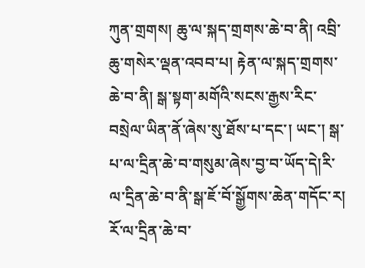ཀུན་གྲགས། ཆུ་ལ་སྐད་གྲགས་ཆེ་བ་ནི། འབྲི་ཆུ་གསེར་ལྡན་འབབ་པ། རྟེན་ལ་སྐད་གྲགས་ཆེ་བ་ནི། སྒ་སྟག་མགོའི་སངས་རྒྱས་རིང་བསྲེལ་ཡིན་ནོ་ཞེས་སུ་ཐོས་པ་དང་། ཡང་། སྒ་པ་ལ་དྲིན་ཆེ་བ་གསུམ་ཞེས་བྱ་བ་ཡོད་དེ།རི་ལ་དྲིན་ཆེ་བ་ནི་སྒ་ཇོ་བོ་སྒྱོགས་ཆེན་གདོང་ར། རོ་ལ་དྲིན་ཆེ་བ་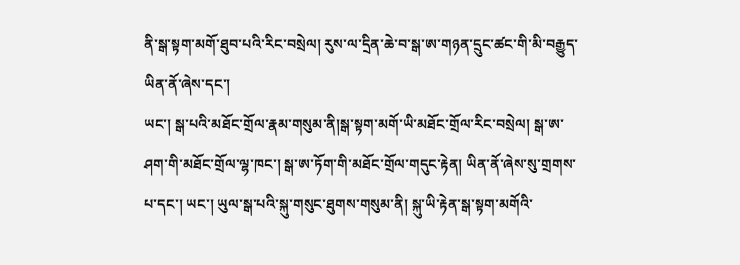ནི་སྒ་སྟག་མགོ་ཐུབ་པའི་རིང་བསྲེལ། རུས་ལ་དྲིན་ཆེ་བ་སྒ་ཨ་གཉན་དྲུང་ཚང་གི་མི་བརྒྱུད་ཡིན་ནོ་ཞེས་དང་།
ཡང་། སྒ་པའི་མཐོང་གྲོལ་རྣམ་གསུམ་ནི།སྒ་སྟག་མགོ་ཡི་མཐོང་གྲོལ་རིང་བསྲེལ། སྒ་ཨ་ཤག་གི་མཐོང་གྲོལ་ལྷ་ཁང་། སྒ་ཨ་ཏོག་གི་མཐོང་གྲོལ་གདུང་རྟེན། ཡིན་ནོ་ཞེས་སུ་གྲགས་པ་དང་། ཡང་། ཡུལ་སྒ་པའི་སྐུ་གསུང་ཐུགས་གསུམ་ནི། སྐུ་ཡི་རྟེན་སྒ་སྟག་མགོའི་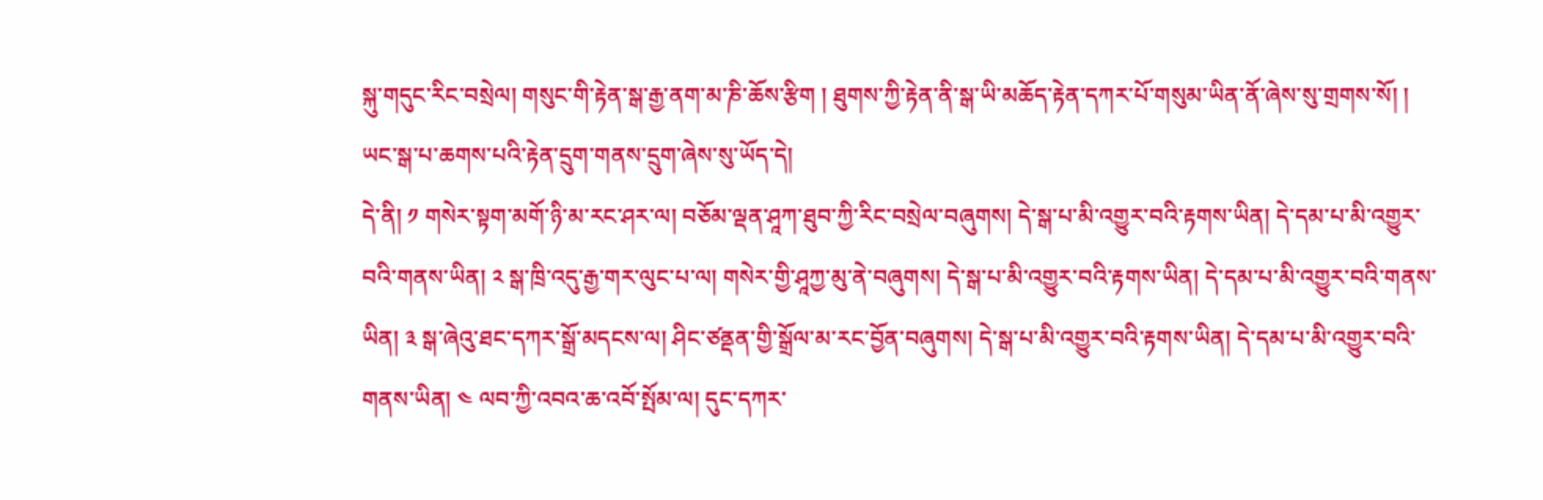སྐུ་གདུང་རིང་བསྲེལ། གསུང་གི་རྟེན་སྒ་རྒྱ་ནག་མ་ཎི་ཆོས་རྩིག ། ཐུགས་ཀྱི་རྟེན་ནི་སྒ་ཡི་མཆོད་རྟེན་དཀར་པོ་གསུམ་ཡིན་ནོ་ཞེས་སུ་གྲགས་སོ། ། ཡང་སྒ་པ་ཆགས་པའི་རྟེན་དྲུག་གནས་དྲུག་ཞེས་སུ་ཡོད་དེ།
དེ་ནི། ༡ གསེར་སྟག་མགོ་ཉི་མ་རང་ཤར་ལ། བཅོམ་ལྡན་ཤཱཀ་ཐུབ་ཀྱི་རིང་བསྲེལ་བཞུགས། དེ་སྒ་པ་མི་འགྱུར་བའི་རྟགས་ཡིན། དེ་དམ་པ་མི་འགྱུར་བའི་གནས་ཡིན། ༢ སྒ་ཁྲི་འདུ་རྒྱ་གར་ལུང་པ་ལ། གསེར་གྱི་ཤཱཀྱ་མུ་ནེ་བཞུགས། དེ་སྒ་པ་མི་འགྱུར་བའི་རྟགས་ཡིན། དེ་དམ་པ་མི་འགྱུར་བའི་གནས་ཡིན། ༣ སྒ་ཞེའུ་ཐང་དཀར་སྒྲོ་མདངས་ལ། ཤིང་ཙནྡན་གྱི་སྒྲོལ་མ་རང་བྱོན་བཞུགས། དེ་སྒ་པ་མི་འགྱུར་བའི་རྟགས་ཡིན། དེ་དམ་པ་མི་འགྱུར་བའི་གནས་ཡིན། ༤ ལབ་ཀྱི་འབའ་ཆ་འབོ་སྤོམ་ལ། དུང་དཀར་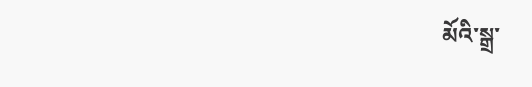མོའི་སྒྲ་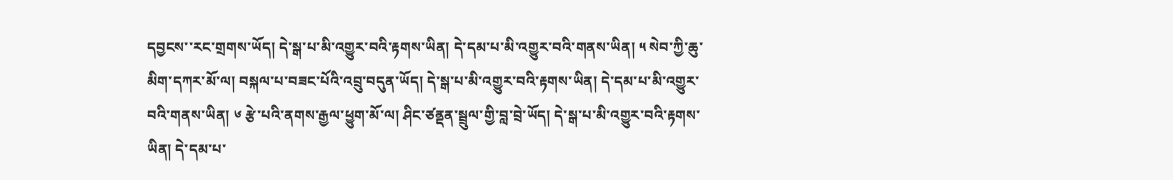དབྱངས་་རང་གྲགས་ཡོད། དེ་སྒ་པ་མི་འགྱུར་བའི་རྟགས་ཡིན། དེ་དམ་པ་མི་འགྱུར་བའི་གནས་ཡིན། ༥ སེབ་ཀྱི་ཆུ་མིག་དཀར་མོ་ལ། བསྐལ་པ་བཟང་པོའི་འབྲུ་བདུན་ཡོད། དེ་སྒ་པ་མི་འགྱུར་བའི་རྟགས་ཡིན། དེ་དམ་པ་མི་འགྱུར་བའི་གནས་ཡིན། ༦ རྩེ་པའི་ནགས་རྒྱལ་ཕྱུག་མོ་ལ། ཤིང་ཙནྡན་སྦྲུལ་གྱི་བླ་བྲེ་ཡོད། དེ་སྒ་པ་མི་འགྱུར་བའི་རྟགས་ཡིན། དེ་དམ་པ་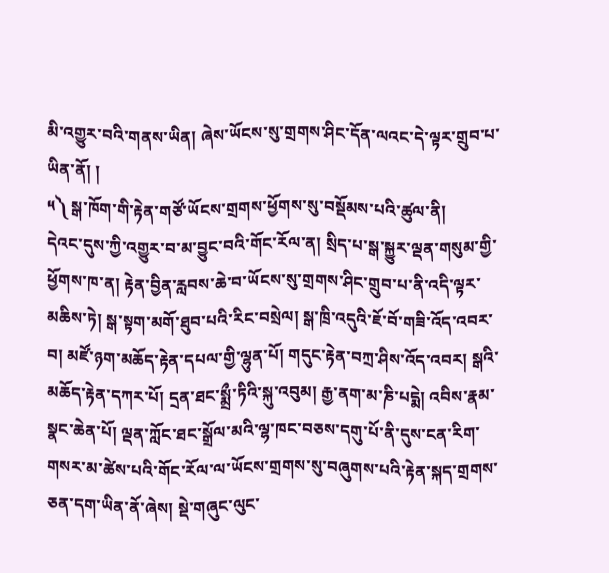མི་འགྱུར་བའི་གནས་ཡིན། ཞེས་ཡོངས་སུ་གྲགས་ཤིང་དོན་ལའང་དེ་ལྟར་གྲུབ་པ་ཡིན་ནོ། །
༥༽ སྒ་ཁོག་གི་རྟེན་གཙོ་ཡོངས་གྲགས་ཕྱོགས་སུ་བསྡོམས་པའི་ཚུལ་ནི།
དེའང་དུས་ཀྱི་འགྱུར་བ་མ་བྱུང་བའི་གོང་རོལ་ན། སྲིད་པ་སྒ་སྐྱུར་ལྡན་གསུམ་གྱི་ཕྱོགས་ཁ་ན། རྟེན་བྱིན་རླབས་ཆེ་བ་ཡོངས་སུ་གྲགས་ཤིང་གྲུབ་པ་ནི་འདི་ལྟར་མཆིས་ཏེ། སྒ་སྟག་མགོ་ཐུབ་པའི་རིང་བསྲེལ། སྒ་ཁྲི་འདུའི་ཇོ་བོ་གཟི་འོད་འབར་བ། མཛོ་ཉག་མཆོད་རྟེན་དཔལ་གྱི་ལྷུན་པོ། གདུང་རྟེན་བཀྲ་ཤིས་འོད་འབར། སྒའི་མཆོད་རྟེན་དཀར་པོ། དྲན་ཐང་སྨྲྀ་ཏིའི་སྐུ་འབུམ། རྒྱ་ནག་མ་ཎི་པདྨེ། འབིས་རྣམ་སྣང་ཆེན་པོ། ལྡན་ཀློང་ཐང་སྒྲོལ་མའི་ལྷ་ཁང་བཅས་དགུ་པོ་ནི་དུས་ངན་རིག་གསར་མ་ཚེས་པའི་གོང་རོལ་ལ་ཡོངས་གྲགས་སུ་བཞུགས་པའི་རྟེན་སྐད་གྲགས་ཅན་དག་ཡིན་ནོ་ཞེས། སྡེ་གཞུང་ལུང་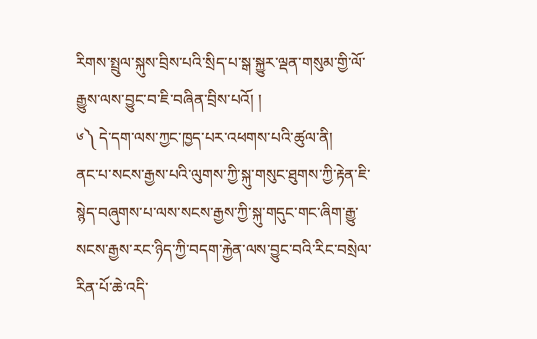རིགས་སྤྲུལ་སྐུས་བྲིས་པའི་སྲིད་པ་སྒ་སྐྱུར་ལྡན་གསུམ་གྱི་ལོ་རྒྱུས་ལས་བྱུང་བ་ཇི་བཞིན་བྲིས་པའོ། །
༦༽ དེ་དག་ལས་ཀྱང་ཁྱད་པར་འཕགས་པའི་ཚུལ་ནི།
ནང་པ་སངས་རྒྱས་པའི་ལུགས་ཀྱི་སྐུ་གསུང་ཐུགས་ཀྱི་རྟེན་ཇི་སྙེད་བཞུགས་པ་ལས་སངས་རྒྱས་ཀྱི་སྐུ་གདུང་གང་ཞིག་རྒྱུ་སངས་རྒྱས་རང་ཉིད་ཀྱི་བདག་རྐྱེན་ལས་བྱུང་བའི་རིང་བསྲེལ་རིན་པོ་ཆེ་འདི་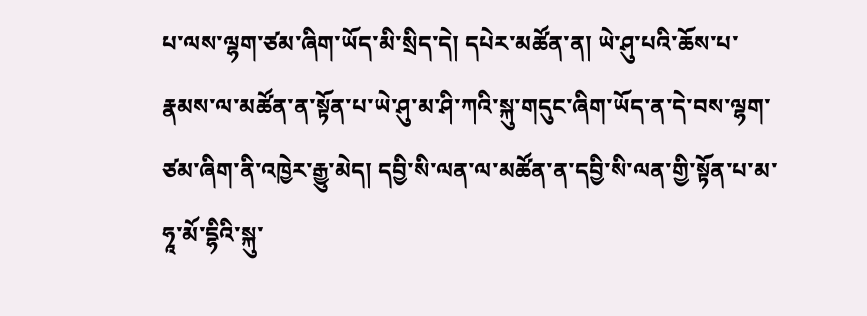པ་ལས་ལྷག་ཙམ་ཞིག་ཡོད་མི་སྲིད་དེ། དཔེར་མཚོན་ན། ཡེ་ཤུ་པའི་ཆོས་པ་རྣམས་ལ་མཚོན་ན་སྟོན་པ་ཡེ་ཤུ་མ་ཤི་ཀའི་སྐུ་གདུང་ཞིག་ཡོད་ན་དེ་བས་ལྷག་ཙམ་ཞིག་ནི་འཁྱེར་རྒྱུ་མེད། དབྱི་སི་ལན་ལ་མཚོན་ན་དབྱི་སི་ལན་གྱི་སྟོན་པ་མ་ཧཱ་མོ་དྷིའི་སྐུ་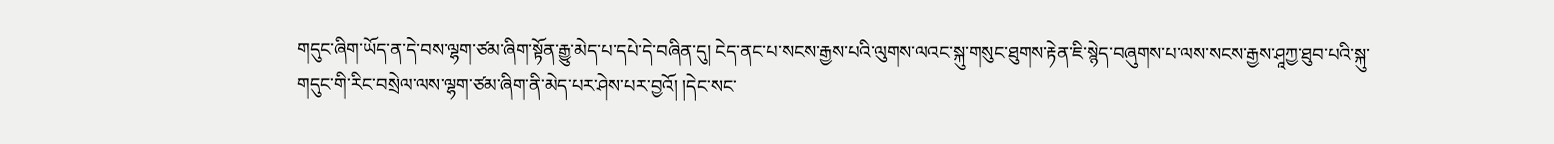གདུང་ཞིག་ཡོད་ན་དེ་བས་ལྷག་ཙམ་ཞིག་སྟོན་རྒྱུ་མེད་པ་དཔེ་དེ་བཞིན་དུ། ངེད་ནང་པ་སངས་རྒྱས་པའི་ལུགས་ལའང་སྐུ་གསུང་ཐུགས་རྟེན་ཇི་སྙེད་བཞུགས་པ་ལས་སངས་རྒྱས་ཤཱཀྱ་ཐུབ་པའི་སྐུ་གདུང་གི་རིང་བསྲེལ་ལས་ལྷག་ཙམ་ཞིག་ནི་མེད་པར་ཤེས་པར་བྱའོ། །དེང་སང་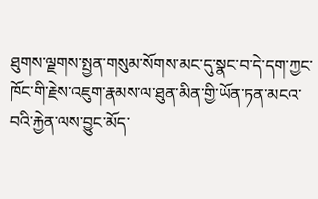ཐུགས་ལྗགས་སྤྱན་གསུམ་སོགས་མང་དུ་སྣང་བ་དེ་དག་ཀྱང་ཁོང་གི་རྗེས་འཇུག་རྣམས་ལ་ཐུན་མིན་གྱི་ཡོན་ཏན་མངའ་བའི་རྐྱེན་ལས་བྱུང་མོད་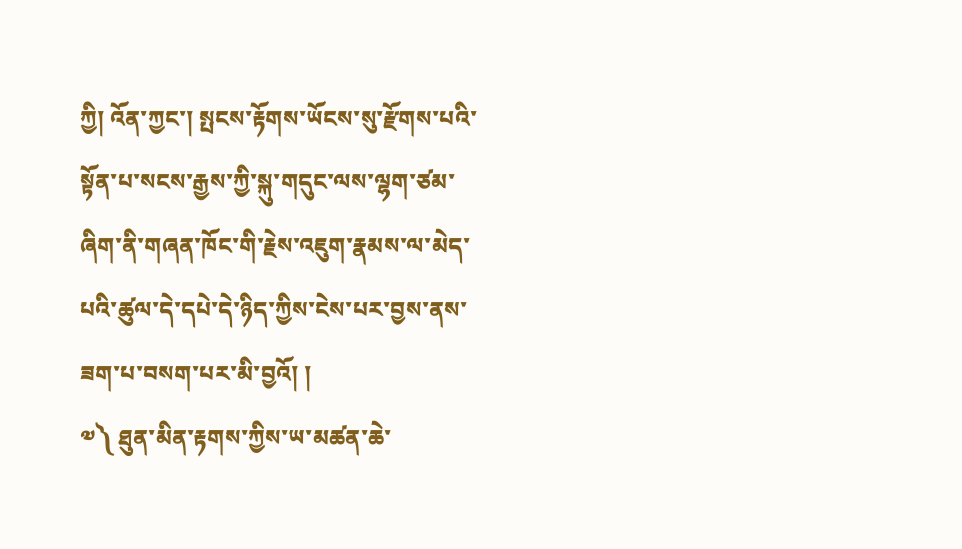ཀྱི། འོན་ཀྱང་། སྤངས་རྟོགས་ཡོངས་སུ་རྫོགས་པའི་སྟོན་པ་སངས་རྒྱས་ཀྱི་སྐུ་གདུང་ལས་ལྷག་ཙམ་ཞིག་ནི་གཞན་ཁོང་གི་རྗེས་འཇུག་རྣམས་ལ་མེད་པའི་ཚུལ་དེ་དཔེ་དེ་ཉིད་ཀྱིས་ངེས་པར་བྱས་ནས་ཟག་པ་བསག་པར་མི་བྱའོ། །
༧༽ ཐུན་མིན་རྟགས་ཀྱིས་ཡ་མཚན་ཆེ་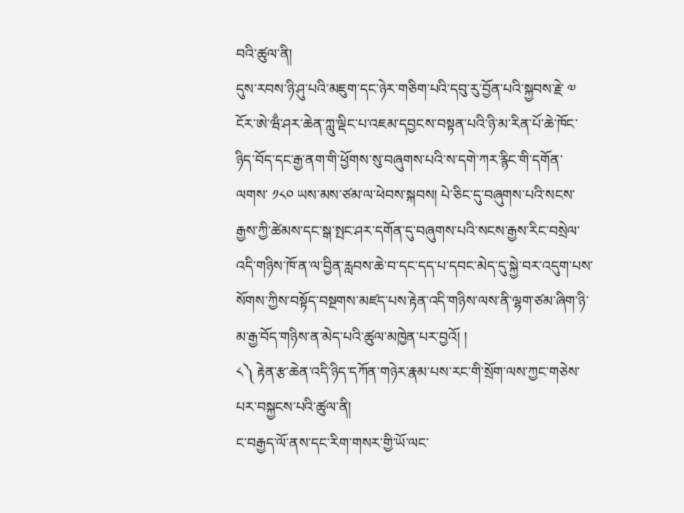བའི་ཚུལ་ནི།
དུས་རབས་ཉི་ཤུ་པའི་མཇུག་དང་ཉེར་གཅིག་པའི་དབུ་རུ་བྱོན་པའི་སྐྱབས་རྗེ་ ༧ ངོར་ཨེ་ཝྃ་ཤར་ཆེན་ཀླུ་ལྡིང་པ་འཇམ་དབྱངས་བསྟན་པའི་ཉི་མ་རིན་པོ་ཆེ་ཁོང་ཉིད་བོད་དང་རྒྱ་ནག་གི་ཕྱོགས་སུ་བཞུགས་པའི་ས་དགེ་ཀར་རྙིང་གི་དགོན་ལགས་ ༡༨༠ ཡས་མས་ཙམ་ལ་ཕེབས་སྐབས། པེ་ཅིང་དུ་བཞུགས་པའི་སངས་རྒྱས་ཀྱི་ཚེམས་དང་སྒ་སྤང་ཤར་དགོན་དུ་བཞུགས་པའི་སངས་རྒྱས་རིང་བསྲེལ་འདི་གཉིས་ཁོ་ན་ལ་བྱིན་རླབས་ཆེ་བ་དང་དད་པ་དབང་མེད་དུ་སྐྱེ་བར་འདུག་པས་སོགས་ཀྱིས་བསྟོད་བསྔགས་མཛད་པས་རྟེན་འདི་གཉིས་ལས་ནི་ལྷག་ཙམ་ཞིག་ཉི་མ་རྒྱ་བོད་གཉིས་ན་མེད་པའི་ཚུལ་མཁྱེན་པར་བྱའོ། །
༨༽ རྟེན་རྩ་ཆེན་འདི་ཉིད་དཀོན་གཉེར་རྣམ་པས་རང་གི་སྲོག་ལས་ཀྱང་གཅེས་པར་བསྐྱངས་པའི་ཚུལ་ནི།
ང་བརྒྱད་ལོ་ནས་དང་རིག་གསར་གྱི་ཡོ་ལང་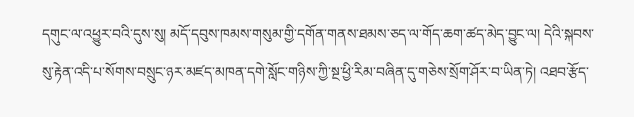དགུང་ལ་འཕྱུར་བའི་དུས་སུ། མདོ་དབུས་ཁམས་གསུམ་གྱི་དགོན་གནས་ཐམས་ཅད་ལ་གོད་ཆག་ཚད་མེད་བྱུང་ལ། དེའི་སྐབས་སུ་རྟེན་འདི་པ་སོགས་བསྲུང་ཉར་མཛད་མཁན་དགེ་སློང་གཉིས་ཀྱི་སྔ་ཕྱི་རིམ་བཞིན་དུ་གཅེས་སྲོག་ཤོར་བ་ཡིན་ཏེ། འཐབ་རྩོད་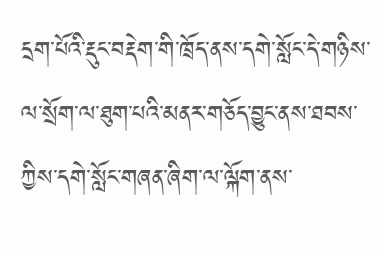དྲག་པོའི་རྡུང་བརྡེག་གི་ཁྲོད་ནས་དགེ་སློང་དེ་གཉིས་ལ་སྲོག་ལ་ཐུག་པའི་མནར་གཅོད་བྱུང་ནས་ཐབས་ཀྱིས་དགེ་སློང་གཞན་ཞིག་ལ་ལྐོག་ནས་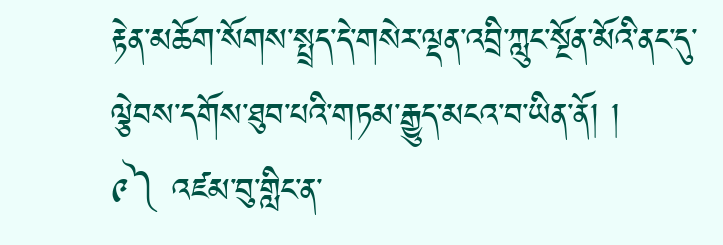རྟེན་མཆོག་སོགས་སྤྲད་དེ་གསེར་ལྡན་འབྲི་ཀླུང་སྔོན་མོའི་ནང་དུ་ལྕེབས་དགོས་ཐུབ་པའི་གཏམ་རྒྱུད་མངའ་བ་ཡིན་ནོ། །
༩༽ འཛམ་བུ་གླིང་ན་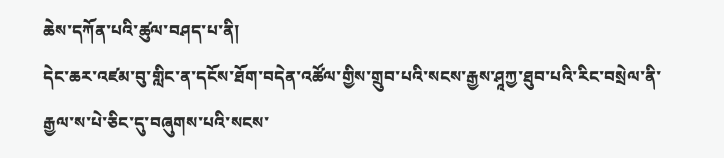ཆེས་དཀོན་པའི་ཚུལ་བཤད་པ་ནི།
དེང་ཆར་འཛམ་བུ་གླིང་ན་དངོས་ཐོག་བདེན་འཚོལ་གྱིས་གྲུབ་པའི་སངས་རྒྱས་ཤཱཀྱ་ཐུབ་པའི་རིང་བསྲེལ་ནི་རྒྱལ་ས་པེ་ཅིང་དུ་བཞུགས་པའི་སངས་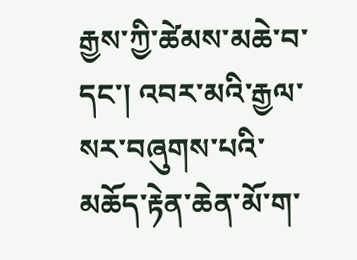རྒྱས་ཀྱི་ཚེམས་མཆེ་བ་དང་། འབར་མའི་རྒྱལ་སར་བཞུགས་པའི་མཆོད་རྟེན་ཆེན་མོ་ག་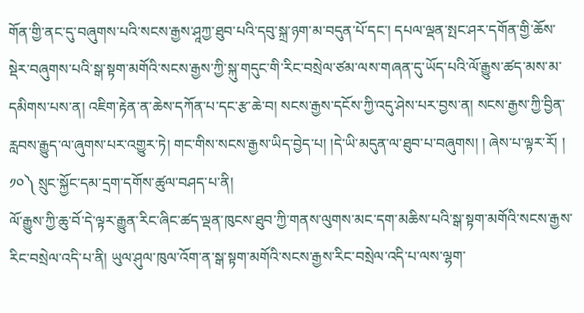གོན་གྱི་ནང་དུ་བཞུགས་པའི་སངས་རྒྱས་ཤཱཀྱ་ཐུབ་པའི་དབུ་སྐྲ་ཉག་མ་བདུན་པོ་དང་། དཔལ་ལྡན་སྤང་ཤར་དགོན་གྱི་ཆོས་སྡེར་བཞུགས་པའི་སྒ་སྟག་མགོའི་སངས་རྒྱས་ཀྱི་སྐུ་གདུང་གི་རིང་བསྲེལ་ཙམ་ལས་གཞན་དུ་ཡོད་པའི་ལོ་རྒྱུས་ཚད་མས་མ་དམིགས་པས་ན། འཇིག་རྟེན་ན་ཆེས་དཀོན་པ་དང་རྩ་ཆེ་བ། སངས་རྒྱས་དངོས་ཀྱི་འདུ་ཤེས་པར་བྱས་ན། སངས་རྒྱས་ཀྱི་བྱིན་རླབས་རྒྱུད་ལ་ཞུགས་པར་འགྱུར་ཏེ། གང་གིས་སངས་རྒྱས་ཡིད་བྱེད་པ། །དེ་ཡི་མདུན་ལ་ཐུབ་པ་བཞུགས། ། ཞེས་པ་ལྟར་རོ། །
༡༠༽ སྲུང་སྐྱོང་དམ་དྲག་དགོས་ཚུལ་བཤད་པ་ནི།
ལོ་རྒྱུས་ཀྱི་ཆུ་བོ་དེ་ལྟར་རྒྱུན་རིང་ཞིང་ཚད་ལྡན་ཁུངས་ཐུབ་ཀྱི་གནས་ལུགས་མང་དག་མཆིས་པའི་སྒ་སྟག་མགོའི་སངས་རྒྱས་རིང་བསྲེལ་འདི་པ་ནི། ཡུལ་ཤུལ་ཁུལ་འོག་ན་སྒ་སྟག་མགོའི་སངས་རྒྱས་རིང་བསྲེལ་འདི་པ་ལས་ལྷག་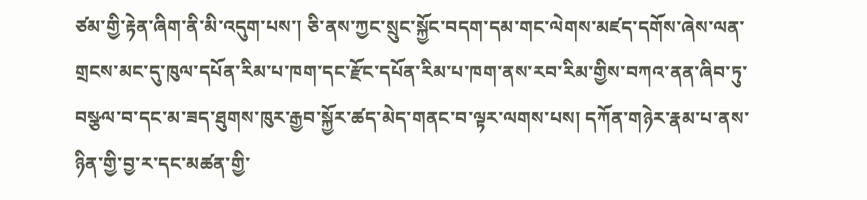ཙམ་གྱི་རྟེན་ཞིག་ནི་མི་འདུག་པས་། ཅི་ནས་ཀྱང་སྲུང་སྐྱོང་བདག་དམ་གང་ལེགས་མཛད་དགོས་ཞེས་ལན་གྲངས་མང་དུ་ཁུལ་དཔོན་རིམ་པ་ཁག་དང་རྫོང་དཔོན་རིམ་པ་ཁག་ནས་རབ་རིམ་གྱིས་བཀའ་ནན་ཞིབ་ཏུ་བསྩལ་བ་དང་མ་ཟད་ཐུགས་ཁུར་རྒྱབ་སྐྱོར་ཚད་མེད་གནང་བ་ལྟར་ལགས་པས། དཀོན་གཉེར་རྣམ་པ་ནས་ཉིན་གྱི་བྱ་ར་དང་མཚན་གྱི་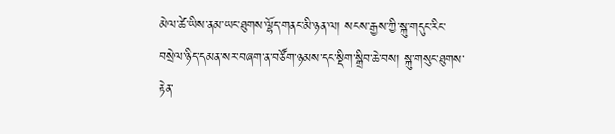མེལ་ཚེ་ཡིས་ནམ་ཡང་ཐུགས་ལྷོད་གནང་མི་ཉན་ལ། སངས་རྒྱས་ཀྱི་སྐུ་གདུང་རིང་བསྲེལ་ཉིད་དམན་སར་བཞག་ན་བཙོག་ཉམས་དང་སྡིག་སྒྲིབ་ཆེ་བས། སྐུ་གསུང་ཐུགས་རྟེན་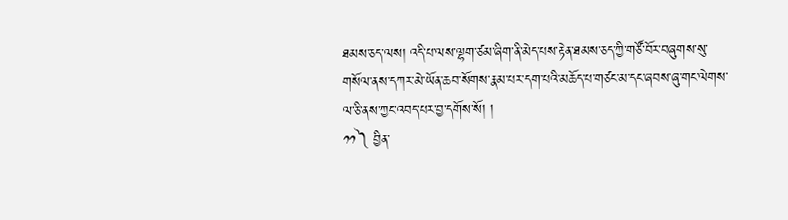ཐམས་ཅད་ལས། འདི་པ་ལས་ལྷག་ཙམ་ཞིག་ནི་མེད་པས་རྟེན་ཐམས་ཅད་ཀྱི་གཙོ་བོར་བཞུགས་སུ་གསོལ་ནས་དཀར་མེ་ཡོན་ཆབ་སོགས་རྣམ་པར་དག་པའི་མཆོད་པ་གཙང་མ་དང་ཞབས་ཞུ་གང་ལེགས་ལ་ཅི་ནས་ཀྱང་འབད་པར་བྱ་དགོས་སོ། །
༡༡༽ བྱིན་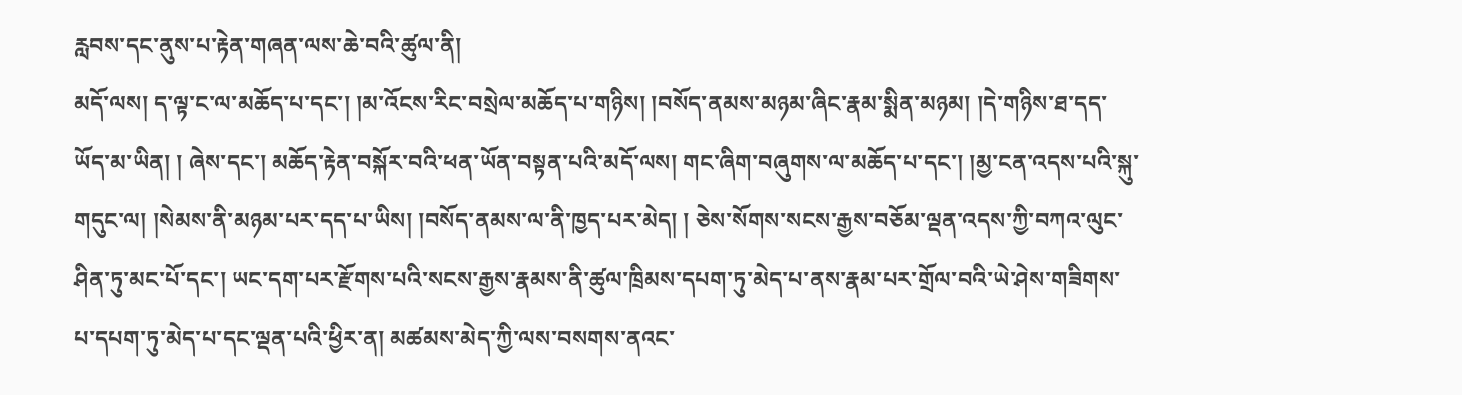རླབས་དང་ནུས་པ་རྟེན་གཞན་ལས་ཆེ་བའི་ཚུལ་ནི།
མདོ་ལས། ད་ལྟ་ང་ལ་མཆོད་པ་དང་། །མ་འོངས་རིང་བསྲེལ་མཆོད་པ་གཉིས། །བསོད་ནམས་མཉམ་ཞིང་རྣམ་སྨིན་མཉམ། །དེ་གཉིས་ཐ་དད་ཡོད་མ་ཡིན། ། ཞེས་དང་། མཆོད་རྟེན་བསྐོར་བའི་ཕན་ཡོན་བསྟན་པའི་མདོ་ལས། གང་ཞིག་བཞུགས་ལ་མཆོད་པ་དང་། །མྱ་ངན་འདས་པའི་སྐུ་གདུང་ལ། །སེམས་ནི་མཉམ་པར་དད་པ་ཡིས། །བསོད་ནམས་ལ་ནི་ཁྱད་པར་མེད། ། ཅེས་སོགས་སངས་རྒྱས་བཅོམ་ལྡན་འདས་ཀྱི་བཀའ་ལུང་ཤིན་ཏུ་མང་པོ་དང་། ཡང་དག་པར་རྫོགས་པའི་སངས་རྒྱས་རྣམས་ནི་ཚུལ་ཁྲིམས་དཔག་ཏུ་མེད་པ་ནས་རྣམ་པར་གྲོལ་བའི་ཡེ་ཤེས་གཟིགས་པ་དཔག་ཏུ་མེད་པ་དང་ལྡན་པའི་ཕྱིར་ན། མཚམས་མེད་ཀྱི་ལས་བསགས་ནའང་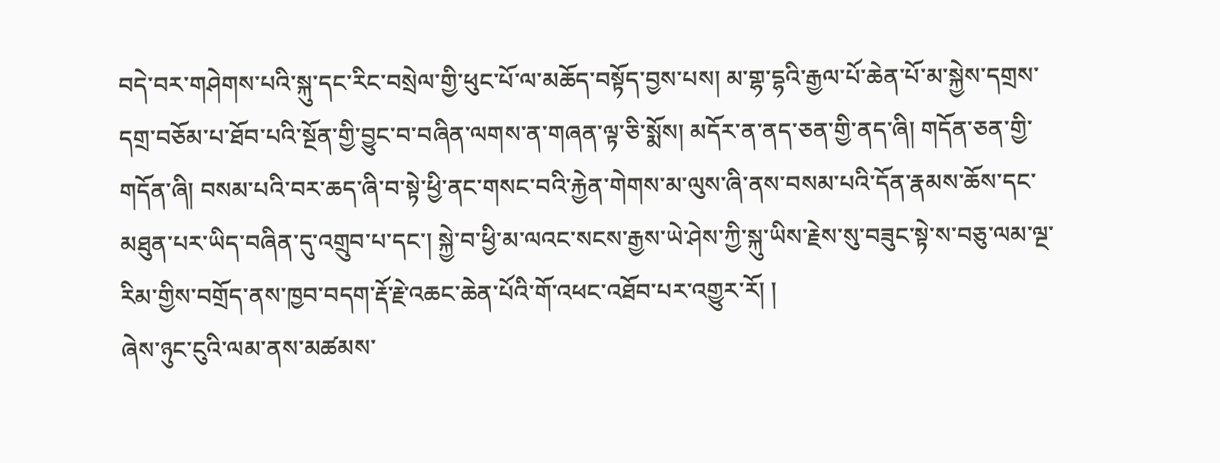བདེ་བར་གཤེགས་པའི་སྐུ་དང་རིང་བསྲེལ་གྱི་ཕུང་པོ་ལ་མཆོད་བསྟོད་བྱས་པས། མ་གྷ་དྷའི་རྒྱལ་པོ་ཆེན་པོ་མ་སྐྱེས་དགྲས་དགྲ་བཅོམ་པ་ཐོབ་པའི་སྔོན་གྱི་བྱུང་བ་བཞིན་ལགས་ན་གཞན་ལྟ་ཅི་སྨོས། མདོར་ན་ནད་ཅན་གྱི་ནད་ཞི། གདོན་ཅན་གྱི་གདོན་ཞི། བསམ་པའི་བར་ཆད་ཞི་བ་སྟེ་ཕྱི་ནང་གསང་བའི་རྐྱེན་གེགས་མ་ལུས་ཞི་ནས་བསམ་པའི་དོན་རྣམས་ཆོས་དང་མཐུན་པར་ཡིད་བཞིན་དུ་འགྲུབ་པ་དང་། སྐྱེ་བ་ཕྱི་མ་ལའང་སངས་རྒྱས་ཡེ་ཤེས་ཀྱི་སྐུ་ཡིས་རྗེས་སུ་བཟུང་སྟེ་ས་བཅུ་ལམ་ལྔ་རིམ་གྱིས་བགྲོད་ནས་ཁྱབ་བདག་རྡོ་རྗེ་འཆང་ཆེན་པོའི་གོ་འཕང་འཐོབ་པར་འགྱུར་རོ། །
ཞེས་ཉུང་ངུའི་ལམ་ནས་མཚམས་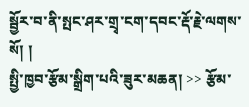སྦྱོར་བ་ནི་སྤང་ཤར་གྲྭ་ངག་དབང་རྡོ་རྗེ་ལགས་སོ། །
སྤྱི་ཁྱབ་རྩོམ་སྒྲིག་པའི་ཟུར་མཆན། >> རྩོམ་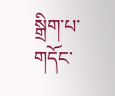སྒྲིག་པ་གདོང་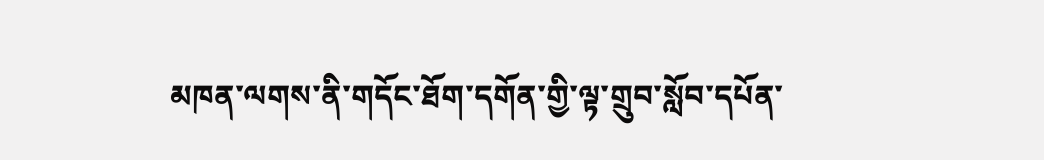མཁན་ལགས་ནི་གདོང་ཐོག་དགོན་གྱི་ལྟ་གྲུབ་སློབ་དཔོན་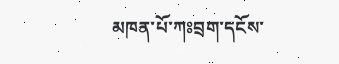མཁན་པོ་ཀཿབྲག་དངོས་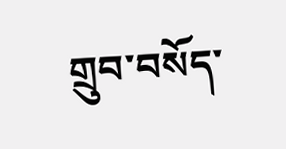གྲུབ་བསོད་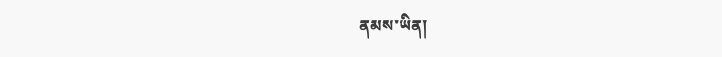ནམས་ཡིན།